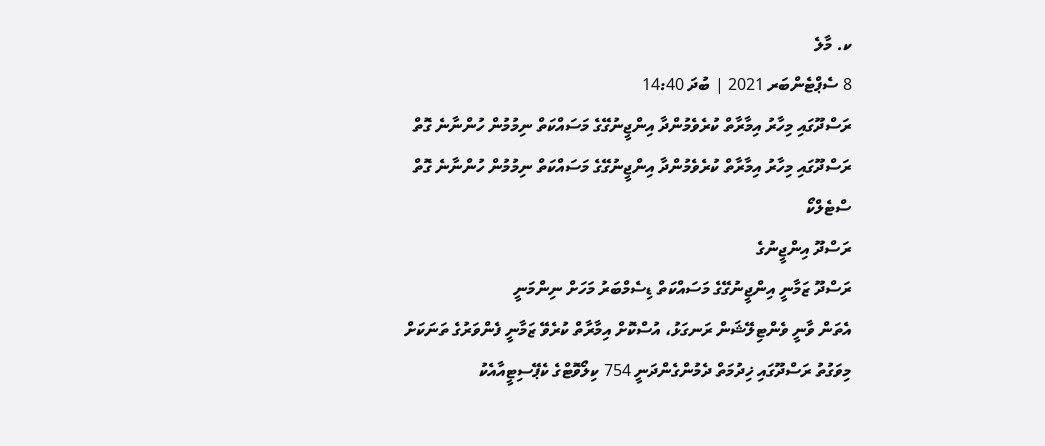ކ. މާލެ
8 ސެޕްޓެންބަރ 2021 | ބުދަ 14:40
ރަސްދޫގައި މިހާރު އިމާރާތް ކުރެވެމުންދާ އިންޖީނުގޭގެ މަސައްކަތް ނިމުމުން ހުންނާނެ ގޮތް
ރަސްދޫގައި މިހާރު އިމާރާތް ކުރެވެމުންދާ އިންޖީނުގޭގެ މަސައްކަތް ނިމުމުން ހުންނާނެ ގޮތް
ސްޓެލްކޯ
ރަސްދޫ އިންޖީނުގެ
ރަސްދޫ ޒަމާނީ އިންޖީނުގޭގެ މަސައްކަތް ޑިސެމްބަރު މަހަށް ނިންމަނީ
އެތަން ވާނީ ވެންޓިލޭޝަން ރަނގަޅު، އުސްކޮށް އިމާރާތް ކުރެވޭ ޒަމާނީ ފެންވަރުގެ ތަނަކަށް
މިވަގުތު ރަސްދޫގައި ޚިދުމަތް ދެމުންގެންދަނީ 754 ކިލޯވޮޓްގެ ކެޕޭސިޓީއާއެކު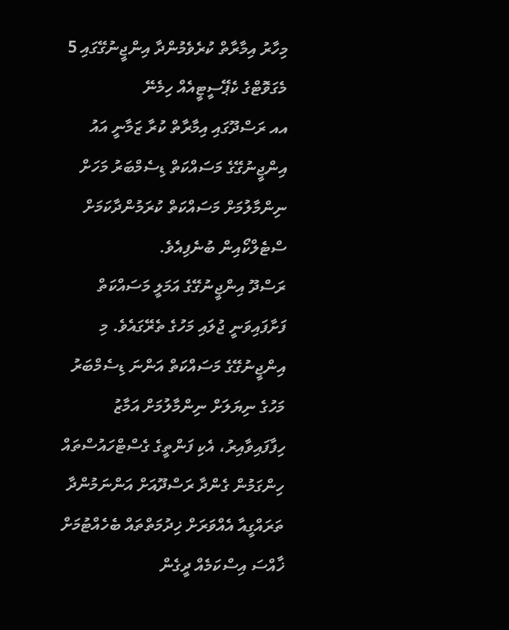މިހާރު އިމާރާތް ކުރެވެމުންދާ އިންޖީނުގޭގައި 5 މެގަވޮޓްގެ ކެޕޭސީޓީއެއް ހިމެނޭ
އއ ރަސްދޫގައި އިމާރާތް ކުރާ ޒަމާނީ އައު އިންޖީނުގޭގެ މަސައްކަތް ޑިސެމްބަރު މަހަށް ނިންމާލުމަށް މަސައްކަތް ކުރަމުންދާކަމަށް ސްޓެލްކޯއިން ބުނެފިއެވެ.
ރަސްދޫ އިންޖީނުގޭގެ އަމަލީ މަސައްކަތް ފަށާފައިވަނީ ޖުލައި މަހުގެ ތެރޭގައެވެ. މި އިންޖީނުގޭގެ މަސައްކަތް އަންނަ ޑިސެމްބަރު މަހުގެ ނިޔަލަށް ނިންމާލުމަށް އަމާޒު ހިފާފައިވާއިރު، އެކި ފަންތީގެ ގެސްޓްހައުސްތައް ހިންގަމުން ގެންދާ ރަސްދޫއަށް އަންނަމުންދާ ތަރައްގީއާ އެއްވަރަށް ޚިދުމަތްތައް ބެހެއްޓުމަށް ޚާއްސަ އިސްކަމެއް ދީގެން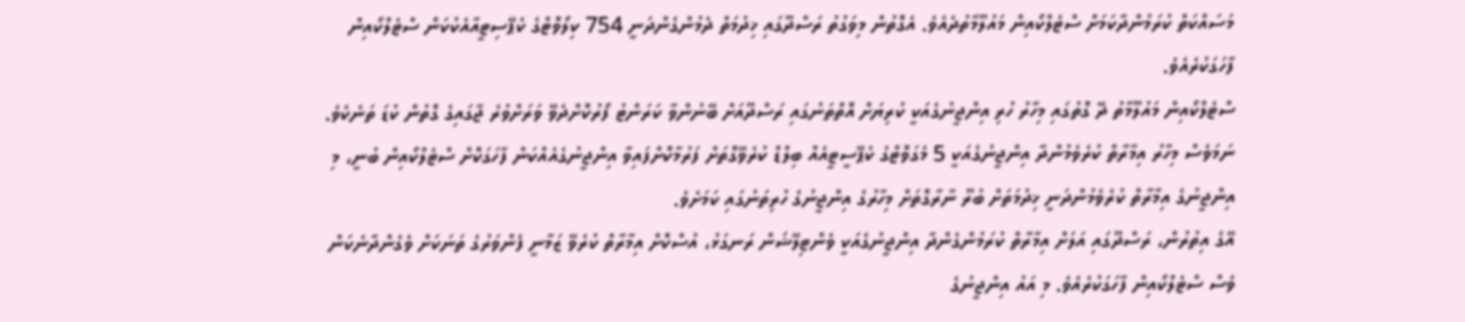މަސައްކަތް ކުރަމުންދާކަމަށް ސްޓެލްކޯއިން މައުލޫމާތުދެއެވެ. އެގޮތުން މިވަގުތު ރަސްދޫގައި ޚިދުމަތް ދެމުންގެންދަނީ 754 ކިލޯވޮޓްގެ ކެޕޭސިޓީއާއެކުކަން ސްޓެލްކޯއިން ފާހަގަކުރެއެވެ.
ސްޓެލްކޯއިން މައުލޫމާތު ދޭ ގޮތުގައި މިހާރު ހުރި އިންޖީނުގެއަކީ ކުރިޔަށް އޮތްތަނުގައި ރަސްދޫއަށް ބޭނުންވާ ކަރަންޓު ފޯރުކޮށްދެވޭ ވަރަށްވުރެ ޖާގައިގެ ގޮތުން ކުޑަ ތަނެކެވެ. ނަމަވެސް މިހާރު އިމާރާތް ކުރެވެމުންދާ އިންޖީނުގެއަކީ 5 މެގަވޮޓްގެ ކެޕޭސީޓީއެއް ބިލްޑް ކުރެވޭގޮތަށް ފަރުމާކޮށްފައިވާ އިންޖީނުގެއެއްކަން ފާހަގަކޮށް ސްޓެލްކޯއިން ބުނީ، މި އިންޖީނުގެ އިމާރާތް ކުރެވެމުންދަނީ ޚިދުމަތަށް ބުރޫ ނާރާގޮތަށް މިހާރުގެ އިންޖީނުގެ ހުރިތަނުގައި ކަމަށެވެ.
އޭގެ އިތުރުން، ރަސްދޫގައި އަލަށް އިމާރާތް ކުރަމުންގެންދާ އިންޖީނުގެއަކީ ވެންޓިލޭޝަން ރަނގަޅު، އުސްކޮށް އިމާރާތް ކުރެވޭ ޒަމާނީ ފެންވަރުގެ ތަނަކަށް ވެގެންދާނެކަން ވެސް ސްޓެލްކޯއިން ފާހަގަކުރެއެވެ. މި އައު އިންޖީނުގެ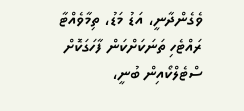ވެގެންދާނީ، އަޑު މަޑު، ތިމާވެއްޓާ ރައްޓެހި ތަނަކަށްކަން ފާހަގަކޮށް ސްޓެލްކޯއިން ބުނީ،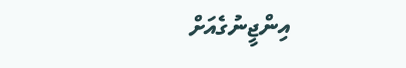އިންޖީނުގެއަށް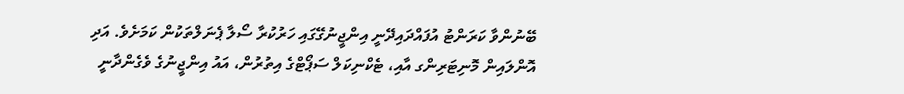ބޭނުންވާ ކަރަންޓު އުފައްދައިދޭނީ އިންޖީނުގޭގައި ހަރުކުރާ ސޯލާ ޕެނަލްތަކުން ކަމަށެވެ. އަދި އޮންލައިން މޮނިޓަރިންގ އާއި، ޓެކްނިކަލް ސަޕޯޓްގެ އިތުރުން، އައު އިންޖީނުގެ ވެގެންދާނީ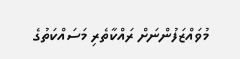މުވައްޒަފުންނަށް ރައްކާތެރި މަސައްކަތުގެ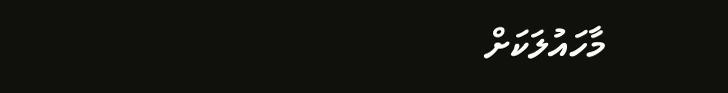މާހައުލަކަށް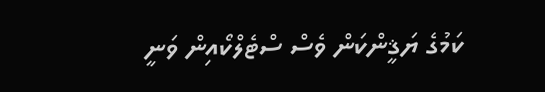ކަމުގެ ޔަޤީންކަން ވެސް ސްޓެލްކޯއިން ވަނީ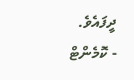ދީފައެވެ.
- ކޮމެންޓް